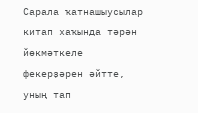Сарала ҡатнашыусылар китап хаҡында тәрән йөкмәткеле фекерҙәрен әйтте, уның тап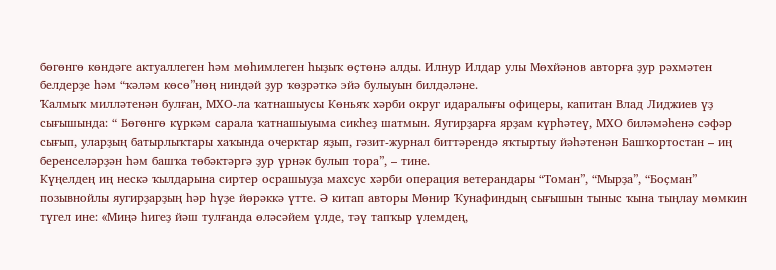бөгөнгө көндәге актуаллеген һәм мөһимлеген һыҙыҡ өҫтөнә алды. Илнур Илдар улы Мөхйәнов авторға ҙур рәхмәтен белдерҙе һәм “ҡәләм көсө”нөң ниндәй ҙур ҡөҙрәткә эйә булыуын билдәләне.
Ҡалмыҡ милләтенән булған, МХО-ла ҡатнашыусы Көньяҡ хәрби округ идаралығы офицеры, капитан Влад Лиджиев үҙ сығышында: “ Бөгөнгө күркәм сарала ҡатнашыуыма сикһеҙ шатмын. Яугирҙарға ярҙам күрһәтеү, МХО биләмәһенә сәфәр сығып, уларҙың батырлыҡтары хаҡында очерктар яҙып, гәзит-журнал биттәрендә яҡтыртыу йәһәтенән Башҡортостан – иң беренселәрҙән һәм башҡа төбәктәргә ҙур үрнәк булып тора”, – тине.
Күңелдең иң нескә ҡылдарына сиртер осрашыуҙа махсус хәрби операция ветерандары “Томан”, “Мырҙа”, “Боҫман” позывнойлы яугирҙарҙың һәр һүҙе йөрәккә үтте. Ә китап авторы Мөнир Ҡунафиндың сығышын тыныс ҡына тыңлау мөмкин түгел ине: «Миңә һигеҙ йәш тулғанда өләсәйем үлде, тәү тапҡыр үлемдең,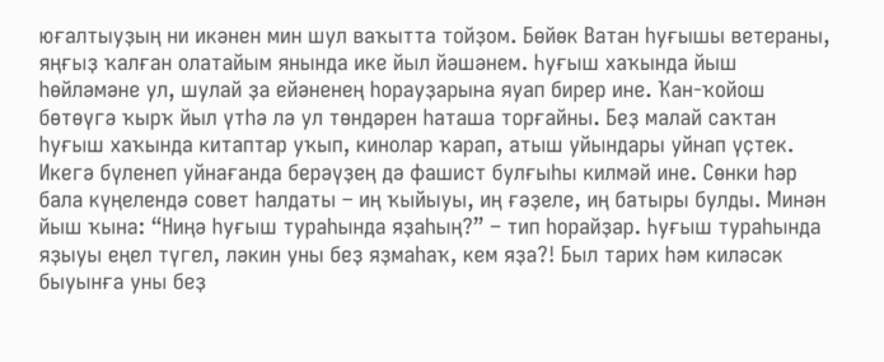юғалтыуҙың ни икәнен мин шул ваҡытта тойҙом. Бөйөк Ватан һуғышы ветераны, яңғыҙ ҡалған олатайым янында ике йыл йәшәнем. Һуғыш хаҡында йыш һөйләмәне ул, шулай ҙа ейәненең һорауҙарына яуап бирер ине. Ҡан-ҡойош бөтөүгә ҡырҡ йыл үтһә лә ул төндәрен һаташа торғайны. Беҙ малай саҡтан һуғыш хаҡында китаптар уҡып, кинолар ҡарап, атыш уйындары уйнап үҫтек. Икегә бүленеп уйнағанда берәүҙең дә фашист булғыһы килмәй ине. Сөнки һәр бала күңелендә совет һалдаты – иң ҡыйыуы, иң ғәҙеле, иң батыры булды. Минән йыш ҡына: “Ниңә һуғыш тураһында яҙаһың?” – тип һорайҙар. Һуғыш тураһында яҙыуы еңел түгел, ләкин уны беҙ яҙмаһаҡ, кем яҙа?! Был тарих һәм киләсәк быуынға уны беҙ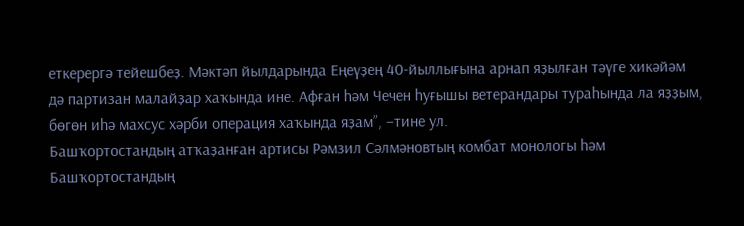еткерергә тейешбеҙ. Мәктәп йылдарында Еңеүҙең 40-йыллығына арнап яҙылған тәүге хикәйәм дә партизан малайҙар хаҡында ине. Афған һәм Чечен һуғышы ветерандары тураһында ла яҙҙым, бөгөн иһә махсус хәрби операция хаҡында яҙам”, –тине ул.
Башҡортостандың атҡаҙанған артисы Рәмзил Сәлмәновтың комбат монологы һәм Башҡортостандың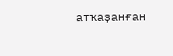атҡаҙанған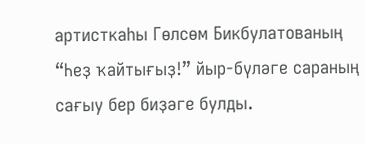артисткаһы Гөлсөм Бикбулатованың “Һеҙ ҡайтығыҙ!” йыр-бүләге сараның сағыу бер биҙәге булды.